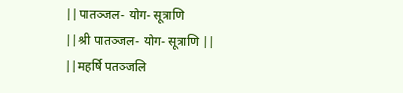||पातञ्जल- योग- सूत्राणि
||श्री पातञ्जल- योग- सूत्राणि ||
||महर्षि पतञ्जलि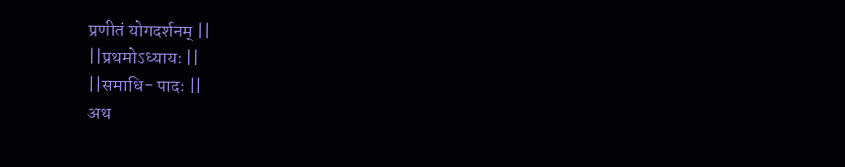प्रणीतं योगदर्शनम् ||
||प्रथमोऽध्यायः ||
||समाधि- पादः ||
अथ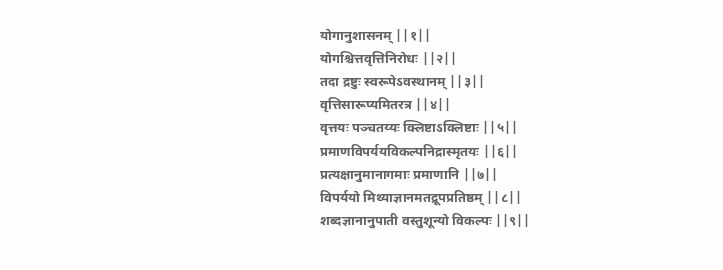योगानुशासनम् ||१||
योगश्चित्तवृत्तिनिरोधः ||२||
तदा द्रष्टुः स्वरूपेऽवस्थानम् ||३||
वृत्तिसारूप्यमितरत्र ||४||
वृत्तयः पञ्चतय्यः क्लिष्टाऽक्लिष्टाः ||५||
प्रमाणविपर्ययविकल्पनिद्रास्मृतयः ||६||
प्रत्यक्षानुमानागमाः प्रमाणानि ||७||
विपर्ययो मिथ्याज्ञानमतद्रूपप्रतिष्ठम् ||८||
शब्दज्ञानानुपाती वस्तुशून्यो विकल्पः ||९||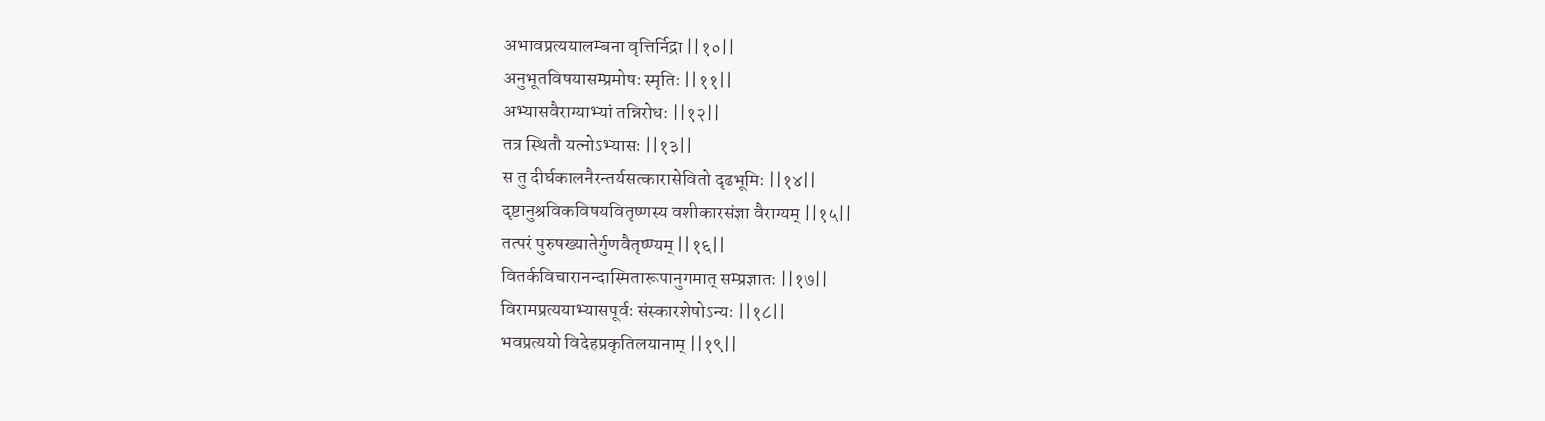अभावप्रत्ययालम्बना वृत्तिर्निद्रा ||१०||
अनुभूतविषयासम्प्रमोषः स्मृतिः ||११||
अभ्यासवैराग्याभ्यां तन्निरोधः ||१२||
तत्र स्थितौ यत्नोऽभ्यासः ||१३||
स तु दीर्घकालनैरन्तर्यसत्कारासेवितो दृढभूमिः ||१४||
दृष्टानुश्रविकविषयवितृष्णस्य वशीकारसंज्ञा वैराग्यम् ||१५||
तत्परं पुरुषख्यातेर्गुणवैतृष्ण्यम् ||१६||
वितर्कविचारानन्दास्मितारूपानुगमात् सम्प्रज्ञातः ||१७||
विरामप्रत्ययाभ्यासपूर्वः संस्कारशेषोऽन्यः ||१८||
भवप्रत्ययो विदेहप्रकृतिलयानाम् ||१९||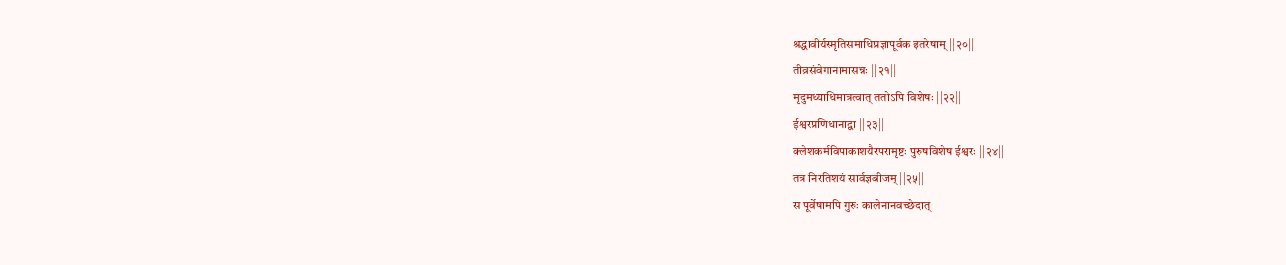श्रद्धावीर्यस्मृतिसमाधिप्रज्ञापूर्वक इतरेषाम् ||२०||
तीव्रसंवेगानामासन्नः ||२१||
मृदुमध्याधिमात्रत्वात् ततोऽपि विशेषः ||२२||
ईश्वरप्रणिधानाद्वा ||२३||
क्लेशकर्मविपाकाशयैरपरामृष्टः पुरुषविशेष ईश्वरः ||२४||
तत्र निरतिशयं सार्वज्ञबीजम् ||२५||
स पूर्वेषामपि गुरुः कालेनानवच्छेदात्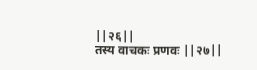||२६||
तस्य वाचकः प्रणवः ||२७||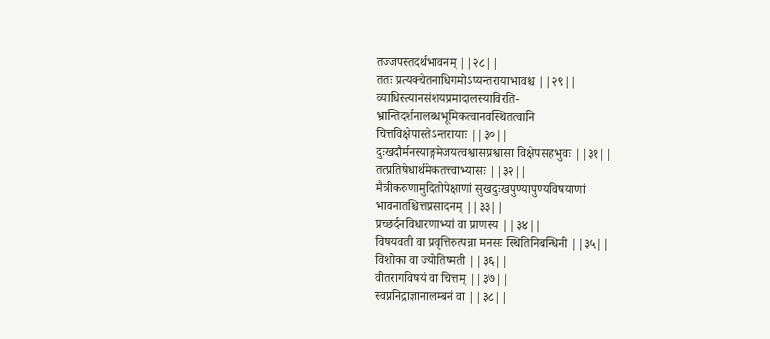तज्जपस्तदर्थभावनम् ||२८||
ततः प्रत्यक्चेतनाधिगमोऽप्यन्तरायाभावश्च ||२९||
व्याधिस्त्यानसंशयप्रमादालस्याविरति-
भ्रान्तिदर्शनालब्धभूमिकत्वानवस्थितत्वानि
चित्तविक्षेपास्तेऽन्तरायाः ||३०||
दुःखदौर्मनस्याङ्गमेजयत्वश्वासप्रश्वासा विक्षेपसहभुवः ||३१||
तत्प्रतिषेधार्थमेकतत्त्वाभ्यासः ||३२||
मैत्रीकरुणामुदितोपेक्षाणां सुखदुःखपुण्यापुण्यविषयाणां
भावनातश्चित्तप्रसादनम् ||३३||
प्रच्छर्दनविधारणाभ्यां वा प्राणस्य ||३४||
विषयवती वा प्रवृत्तिरुत्पन्ना मनसः स्थितिनिबन्धिनी ||३५||
विशोका वा ज्योतिष्मती ||३६||
वीतरागविषयं वा चित्तम् ||३७||
स्वप्ननिद्राज्ञानालम्बनं वा ||३८||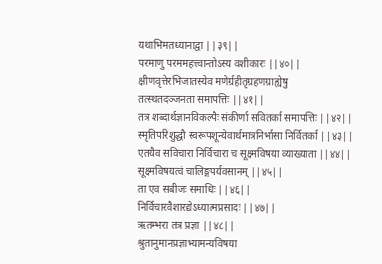यथाभिमतध्यानाद्वा ||३९||
परमाणु परममहत्त्वान्तोऽस्य वशीकारः ||४०||
क्षीणवृत्तेरभिजातस्येव मणेर्ग्रहीतृग्रहणग्राह्येषु
तत्स्थतदञ्जनता समापत्तिः ||४१||
तत्र शब्दार्थज्ञानविकल्पैः संकीर्णा सवितर्का समापत्तिः ||४२||
स्मृतिपरिशुद्धौ स्वरूपशून्येवार्थमात्रनिर्भासा निर्वितर्का ||४३||
एतयैव सविचारा निर्विचारा च सूक्ष्मविषया व्याख्याता ||४४||
सूक्ष्मविषयत्वं चालिङ्गपर्यवसानम् ||४५||
ता एव सबीजः समाधिः ||४६||
निर्विचारवैशारद्येऽध्यात्मप्रसादः ||४७||
ऋतम्भरा तत्र प्रज्ञा ||४८||
श्रुतानुमानप्रज्ञाभ्यामन्यविषया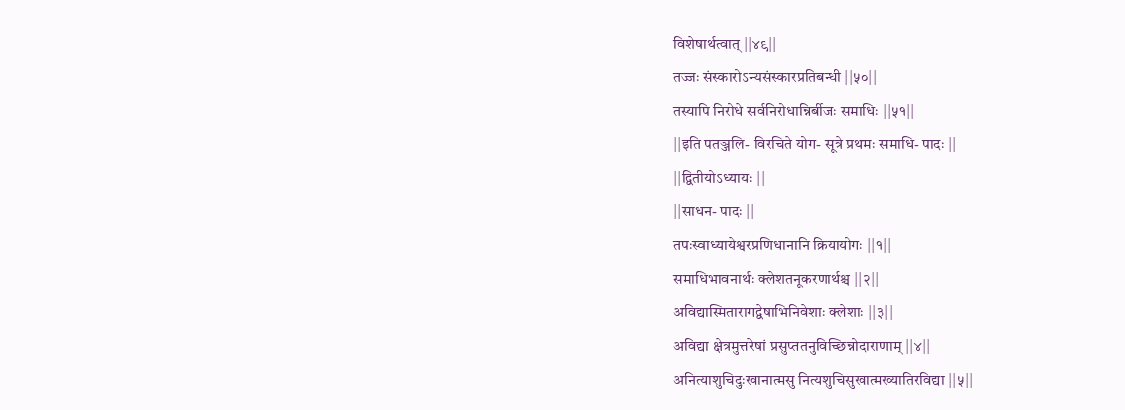विशेषार्थत्वात् ||४९||
तज्जः संस्कारोऽन्यसंस्कारप्रतिबन्धी ||५०||
तस्यापि निरोधे सर्वनिरोधान्निर्बीजः समाधिः ||५१||
||इति पतञ्जलि- विरचिते योग- सूत्रे प्रथमः समाधि- पादः ||
||द्वितीयोऽध्यायः ||
||साधन- पादः ||
तपःस्वाध्यायेश्वरप्रणिधानानि क्रियायोगः ||१||
समाधिभावनार्थः क्लेशतनूकरणार्थश्च ||२||
अविद्यास्मितारागद्वेषाभिनिवेशाः क्लेशाः ||३||
अविद्या क्षेत्रमुत्तरेषां प्रसुप्ततनुविच्छिन्नोदाराणाम् ||४||
अनित्याशुचिदुःखानात्मसु नित्यशुचिसुखात्मख्यातिरविद्या ||५||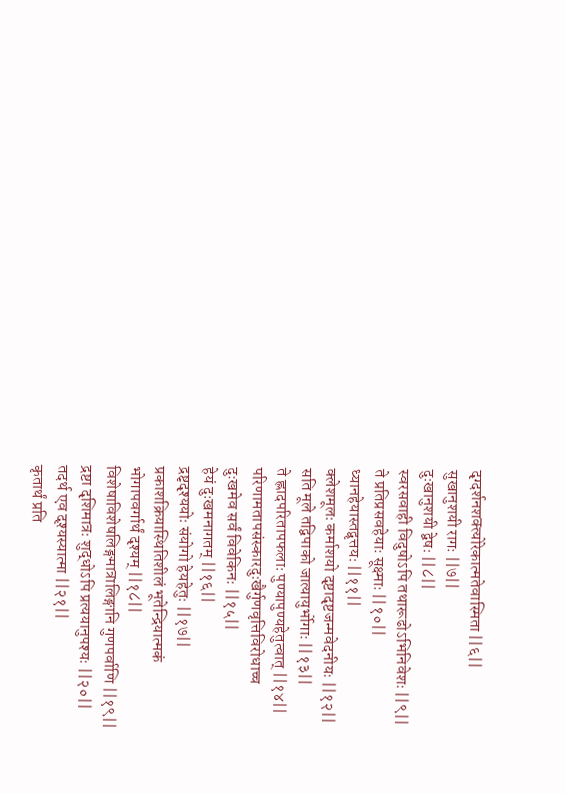दृग्दर्शनशक्त्योरेकात्मतेवास्मिता ||६||
सुखानुशयी रागः ||७||
दुःखानुशयी द्वेषः ||८||
स्वरसवाही विदुषोऽपि तथारूढोऽभिनिवेशः ||९||
ते प्रतिप्रसवहेयाः सूक्ष्माः ||१०||
ध्यानहेयास्तद्वृत्तयः ||११||
क्लेशमूलः कर्माशयो दृष्टादृष्टजन्मवेदनीयः ||१२||
सति मूले तद्विपाको जात्यायुर्भोगाः ||१३||
ते ह्लादपरितापफलाः पुण्यापुण्यहेतुत्वात् ||१४||
परिणामतापसंस्कारदुःखैर्गुणवृत्तिविरोधाच्च
दुःखमेव सर्वं विवेकिनः ||१५||
हेयं दुःखमनागतम् ||१६||
द्रष्टृदृश्ययोः संयोगो हेयहेतुः ||१७||
प्रकाशक्रियास्थितिशीलं भूतेन्द्रियात्मकं
भोगापवर्गार्थं दृश्यम् ||१८||
विशेषाविशेषलिङ्गमात्रालिङ्गानि गुणपर्वाणि ||१९||
द्रष्टा दृशिमात्रः शुद्धोऽपि प्रत्ययानुपश्यः ||२०||
तदर्थ एव दृश्यस्यात्मा ||२१||
कृतार्थं प्रति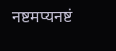नष्टमप्यनष्टं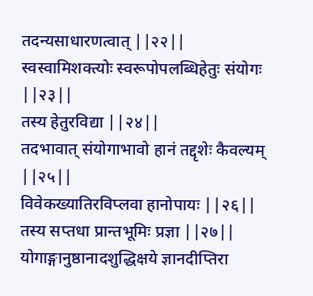तदन्यसाधारणत्वात् ||२२||
स्वस्वामिशक्त्योः स्वरूपोपलब्धिहेतुः संयोगः ||२३||
तस्य हेतुरविद्या ||२४||
तदभावात् संयोगाभावो हानं तद्दृशेः कैवल्यम् ||२५||
विवेकख्यातिरविप्लवा हानोपायः ||२६||
तस्य सप्तधा प्रान्तभूमिः प्रज्ञा ||२७||
योगाङ्गानुष्ठानादशुद्धिक्षये ज्ञानदीप्तिरा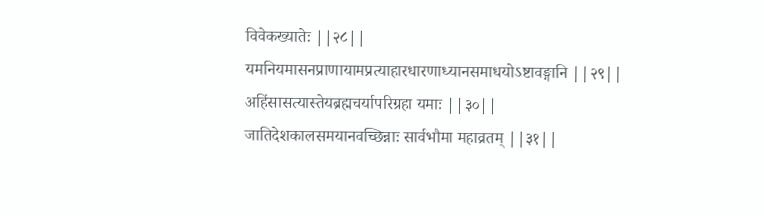विवेकख्यातेः ||२८||
यमनियमासनप्राणायामप्रत्याहारधारणाध्यानसमाधयोऽष्टावङ्गानि ||२९||
अहिंसासत्यास्तेयब्रह्मचर्यापरिग्रहा यमाः ||३०||
जातिदेशकालसमयानवच्छिन्नाः सार्वभौमा महाव्रतम् ||३१||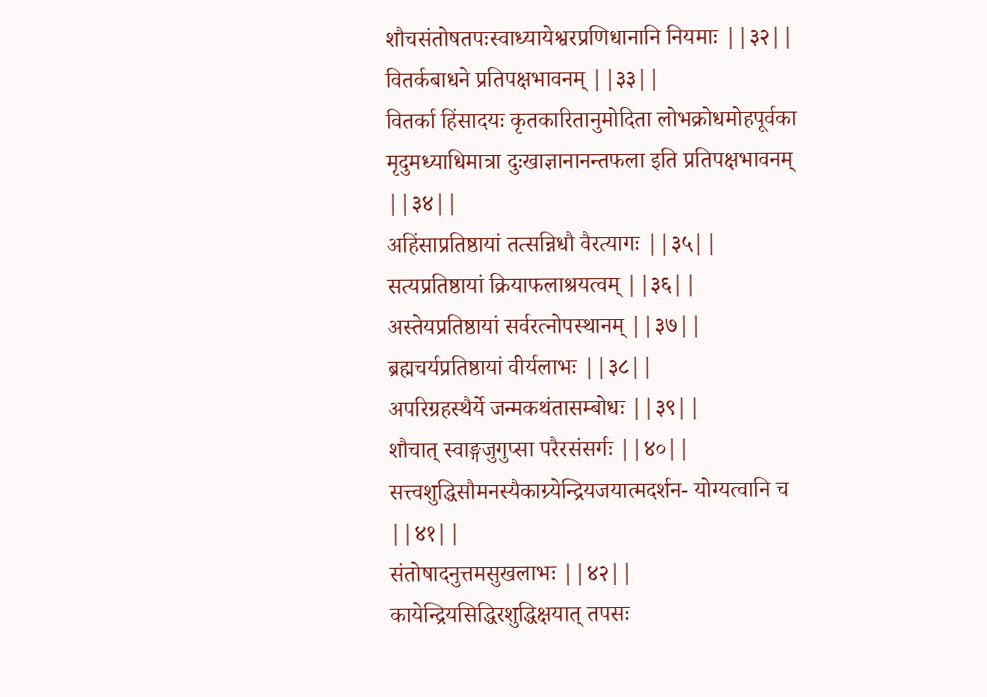शौचसंतोषतपःस्वाध्यायेश्वरप्रणिधानानि नियमाः ||३२||
वितर्कबाधने प्रतिपक्षभावनम् ||३३||
वितर्का हिंसादयः कृतकारितानुमोदिता लोभक्रोधमोहपूर्वका
मृदुमध्याधिमात्रा दुःखाज्ञानानन्तफला इति प्रतिपक्षभावनम् ||३४||
अहिंसाप्रतिष्ठायां तत्सन्निधौ वैरत्यागः ||३५||
सत्यप्रतिष्ठायां क्रियाफलाश्रयत्वम् ||३६||
अस्तेयप्रतिष्ठायां सर्वरत्नोपस्थानम् ||३७||
ब्रह्मचर्यप्रतिष्ठायां वीर्यलाभः ||३८||
अपरिग्रहस्थैर्ये जन्मकथंतासम्बोधः ||३९||
शौचात् स्वाङ्गजुगुप्सा परैरसंसर्गः ||४०||
सत्त्वशुद्धिसौमनस्यैकाग्र्येन्द्रियजयात्मदर्शन- योग्यत्वानि च ||४१||
संतोषादनुत्तमसुखलाभः ||४२||
कायेन्द्रियसिद्धिरशुद्धिक्षयात् तपसः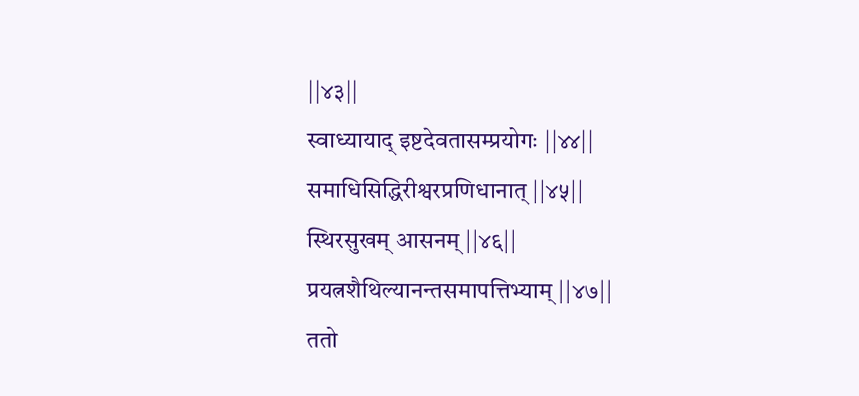||४३||
स्वाध्यायाद् इष्टदेवतासम्प्रयोगः ||४४||
समाधिसिद्धिरीश्वरप्रणिधानात् ||४५||
स्थिरसुखम् आसनम् ||४६||
प्रयत्नशैथिल्यानन्तसमापत्तिभ्याम् ||४७||
ततो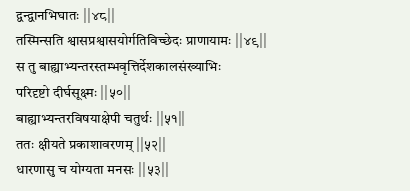द्वन्द्वानभिघातः ||४८||
तस्मिन्सति श्वासप्रश्वासयोर्गतिविच्छेदः प्राणायामः ||४९||
स तु बाह्याभ्यन्तरस्तम्भवृत्तिर्देशकालसंख्याभिः
परिदृष्टो दीर्घसूक्ष्मः ||५०||
बाह्याभ्यन्तरविषयाक्षेपी चतुर्थः ||५१||
ततः क्षीयते प्रकाशावरणम् ||५२||
धारणासु च योग्यता मनसः ||५३||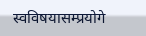स्वविषयासम्प्रयोगे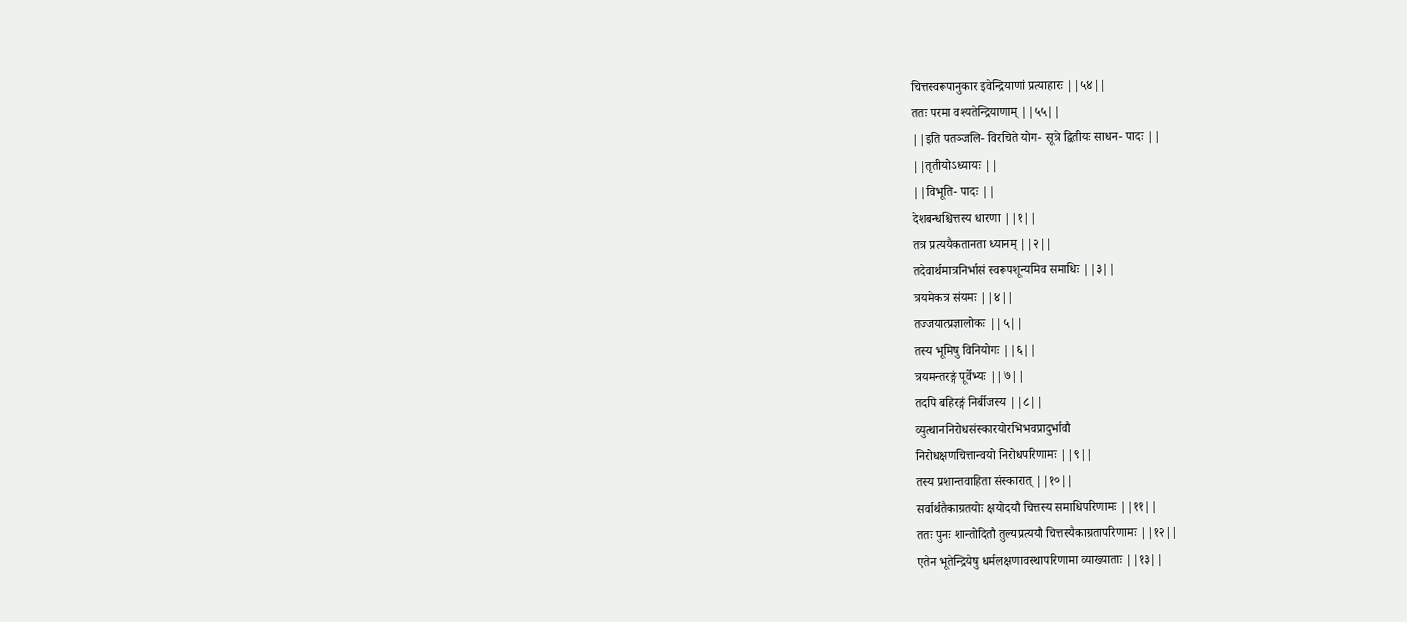चित्तस्वरूपानुकार इवेन्द्रियाणां प्रत्याहारः ||५४||
ततः परमा वश्यतेन्द्रियाणाम् ||५५||
||इति पतञ्जलि- विरचिते योग- सूत्रे द्वितीयः साधन- पादः ||
||तृतीयोऽध्यायः ||
||विभूति- पादः ||
देशबन्धश्चित्तस्य धारणा ||१||
तत्र प्रत्ययैकतानता ध्यानम् ||२||
तदेवार्थमात्रनिर्भासं स्वरूपशून्यमिव समाधिः ||३||
त्रयमेकत्र संयमः ||४||
तज्जयात्प्रज्ञालोकः ||५||
तस्य भूमिषु विनियोगः ||६||
त्रयमन्तरङ्गं पूर्वेभ्यः ||७||
तदपि बहिरङ्गं निर्बीजस्य ||८||
व्युत्थाननिरोधसंस्कारयोरभिभवप्रादुर्भावौ
निरोधक्षणचित्तान्वयो निरोधपरिणामः ||९||
तस्य प्रशान्तवाहिता संस्कारात् ||१०||
सर्वार्थतैकाग्रतयोः क्षयोदयौ चित्तस्य समाधिपरिणामः ||११||
ततः पुनः शान्तोदितौ तुल्यप्रत्ययौ चित्तस्यैकाग्रतापरिणामः ||१२||
एतेन भूतेन्द्रियेषु धर्मलक्षणावस्थापरिणामा व्याख्याताः ||१३||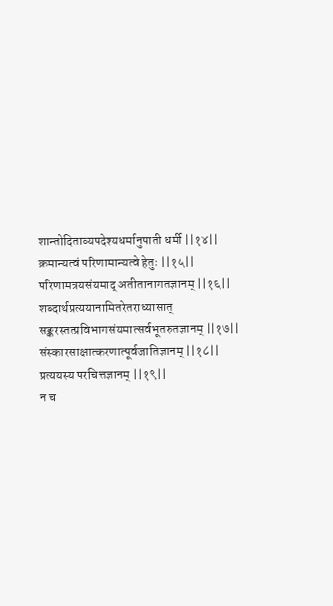शान्तोदिताव्यपदेश्यधर्मानुपाती धर्मी ||१४||
क्रमान्यत्वं परिणामान्यत्वे हेतुः ||१५||
परिणामत्रयसंयमाद् अतीतानागतज्ञानम् ||१६||
शब्दार्थप्रत्ययानामितरेतराध्यासात्
सङ्करस्तत्प्रविभागसंयमात्सर्वभूतरुतज्ञानम् ||१७||
संस्कारसाक्षात्करणात्पूर्वजातिज्ञानम् ||१८||
प्रत्ययस्य परचित्तज्ञानम् ||१९||
न च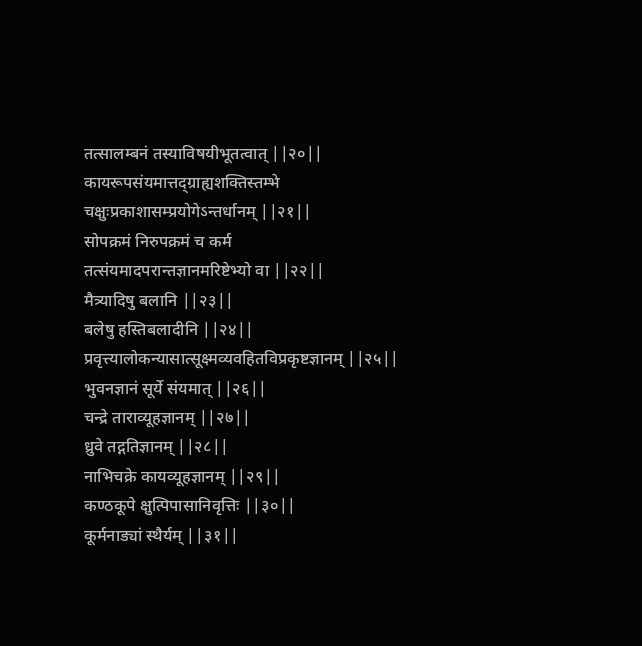तत्सालम्बनं तस्याविषयीभूतत्वात् ||२०||
कायरूपसंयमात्तद्ग्राह्यशक्तिस्तम्भे
चक्षुःप्रकाशासम्प्रयोगेऽन्तर्धानम् ||२१||
सोपक्रमं निरुपक्रमं च कर्म
तत्संयमादपरान्तज्ञानमरिष्टेभ्यो वा ||२२||
मैत्र्यादिषु बलानि ||२३||
बलेषु हस्तिबलादीनि ||२४||
प्रवृत्त्यालोकन्यासात्सूक्ष्मव्यवहितविप्रकृष्टज्ञानम् ||२५||
भुवनज्ञानं सूर्ये संयमात् ||२६||
चन्द्रे ताराव्यूहज्ञानम् ||२७||
ध्रुवे तद्गतिज्ञानम् ||२८||
नाभिचक्रे कायव्यूहज्ञानम् ||२९||
कण्ठकूपे क्षुत्पिपासानिवृत्तिः ||३०||
कूर्मनाड्यां स्थैर्यम् ||३१||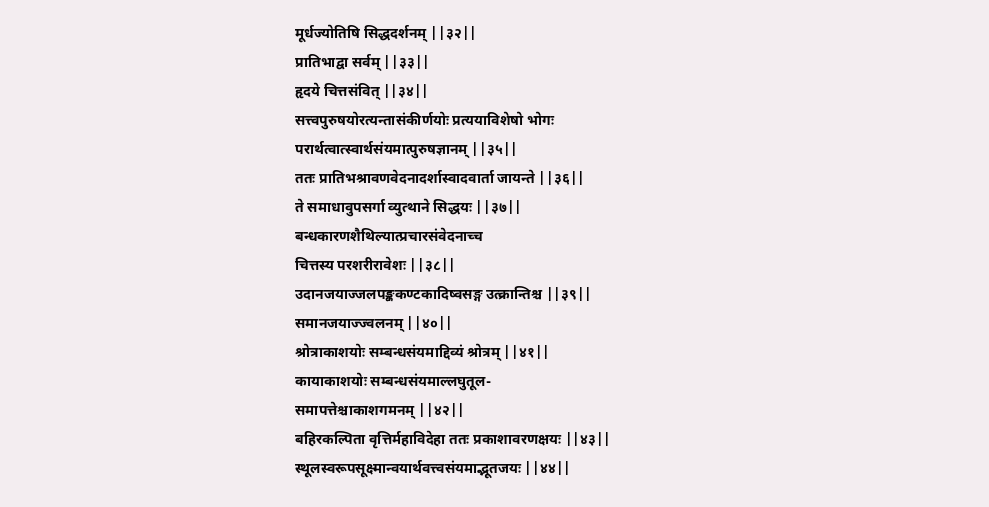मूर्धज्योतिषि सिद्धदर्शनम् ||३२||
प्रातिभाद्वा सर्वम् ||३३||
हृदये चित्तसंवित् ||३४||
सत्त्वपुरुषयोरत्यन्तासंकीर्णयोः प्रत्ययाविशेषो भोगः
परार्थत्वात्स्वार्थसंयमात्पुरुषज्ञानम् ||३५||
ततः प्रातिभश्रावणवेदनादर्शास्वादवार्ता जायन्ते ||३६||
ते समाधावुपसर्गा व्युत्थाने सिद्धयः ||३७||
बन्धकारणशैथिल्यात्प्रचारसंवेदनाच्च
चित्तस्य परशरीरावेशः ||३८||
उदानजयाज्जलपङ्ककण्टकादिष्वसङ्ग उत्क्रान्तिश्च ||३९||
समानजयाज्ज्वलनम् ||४०||
श्रोत्राकाशयोः सम्बन्धसंयमाद्दिव्यं श्रोत्रम् ||४१||
कायाकाशयोः सम्बन्धसंयमाल्लघुतूल-
समापत्तेश्चाकाशगमनम् ||४२||
बहिरकल्पिता वृत्तिर्महाविदेहा ततः प्रकाशावरणक्षयः ||४३||
स्थूलस्वरूपसूक्ष्मान्वयार्थवत्त्वसंयमाद्भूतजयः ||४४||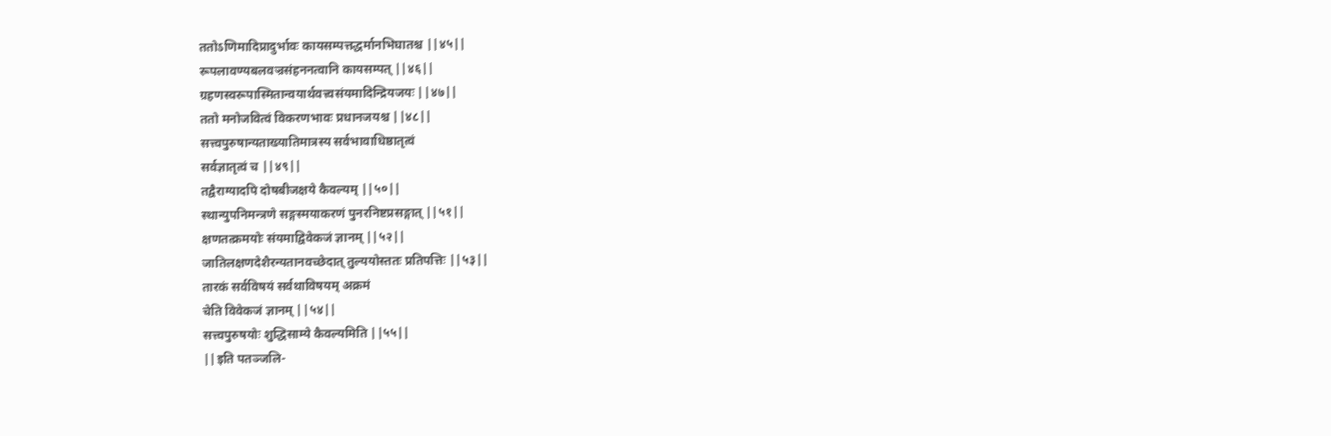ततोऽणिमादिप्रादुर्भावः कायसम्पत्तद्धर्मानभिघातश्च ||४५||
रूपलावण्यबलवज्रसंहननत्वानि कायसम्पत् ||४६||
ग्रहणस्वरूपास्मितान्वयार्थवत्त्वसंयमादिन्द्रियजयः ||४७||
ततो मनोजवित्वं विकरणभावः प्रधानजयश्च ||४८||
सत्त्वपुरुषान्यताख्यातिमात्रस्य सर्वभावाधिष्ठातृत्वं
सर्वज्ञातृत्वं च ||४९||
तद्वैराग्यादपि दोषबीजक्षये कैवल्यम् ||५०||
स्थान्युपनिमन्त्रणे सङ्गस्मयाकरणं पुनरनिष्टप्रसङ्गात् ||५१||
क्षणतत्क्रमयोः संयमाद्विवेकजं ज्ञानम् ||५२||
जातिलक्षणदेशैरन्यतानवच्छेदात् तुल्ययोस्ततः प्रतिपत्तिः ||५३||
तारकं सर्वविषयं सर्वथाविषयम् अक्रमं
चेति विवेकजं ज्ञानम् ||५४||
सत्त्वपुरुषयोः शुद्धिसाम्ये कैवल्यमिति ||५५||
||इति पतञ्जलि-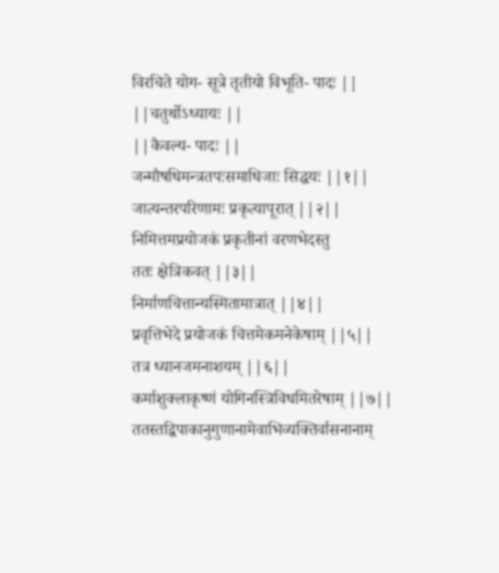विरचिते योग- सूत्रे तृतीयो विभूति- पादः ||
||चतुर्थोऽध्यायः ||
||कैवल्य- पादः ||
जन्मौषधिमन्त्रतपःसमाधिजाः सिद्धयः ||१||
जात्यन्तरपरिणामः प्रकृत्यापूरात् ||२||
निमित्तमप्रयोजकं प्रकृतीनां वरणभेदस्तु
ततः क्षेत्रिकवत् ||३||
निर्माणचित्तान्यस्मितामात्रात् ||४||
प्रवृत्तिभेदे प्रयोजकं चित्तमेकमनेकेषाम् ||५||
तत्र ध्यानजमनाशयम् ||६||
कर्माशुक्लाकृष्णं योगिनस्त्रिविधमितरेषाम् ||७||
ततस्तद्विपाकानुगुणानामेवाभिव्यक्तिर्वासनानाम्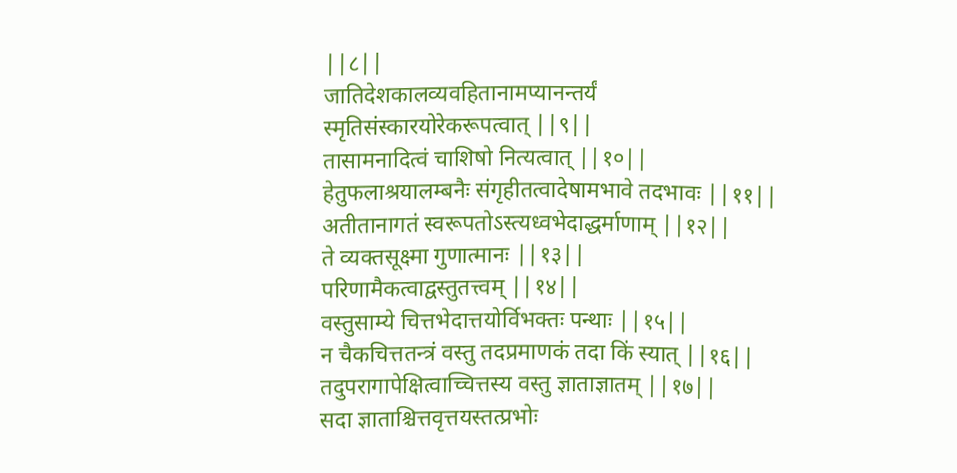||८||
जातिदेशकालव्यवहितानामप्यानन्तर्यं
स्मृतिसंस्कारयोरेकरूपत्वात् ||९||
तासामनादित्वं चाशिषो नित्यत्वात् ||१०||
हेतुफलाश्रयालम्बनैः संगृहीतत्वादेषामभावे तदभावः ||११||
अतीतानागतं स्वरूपतोऽस्त्यध्वभेदाद्धर्माणाम् ||१२||
ते व्यक्तसूक्ष्मा गुणात्मानः ||१३||
परिणामैकत्वाद्वस्तुतत्त्वम् ||१४||
वस्तुसाम्ये चित्तभेदात्तयोर्विभक्तः पन्थाः ||१५||
न चैकचित्ततन्त्रं वस्तु तदप्रमाणकं तदा किं स्यात् ||१६||
तदुपरागापेक्षित्वाच्चित्तस्य वस्तु ज्ञाताज्ञातम् ||१७||
सदा ज्ञाताश्चित्तवृत्तयस्तत्प्रभोः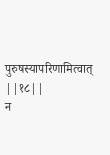पुरुषस्यापरिणामित्वात् ||१८||
न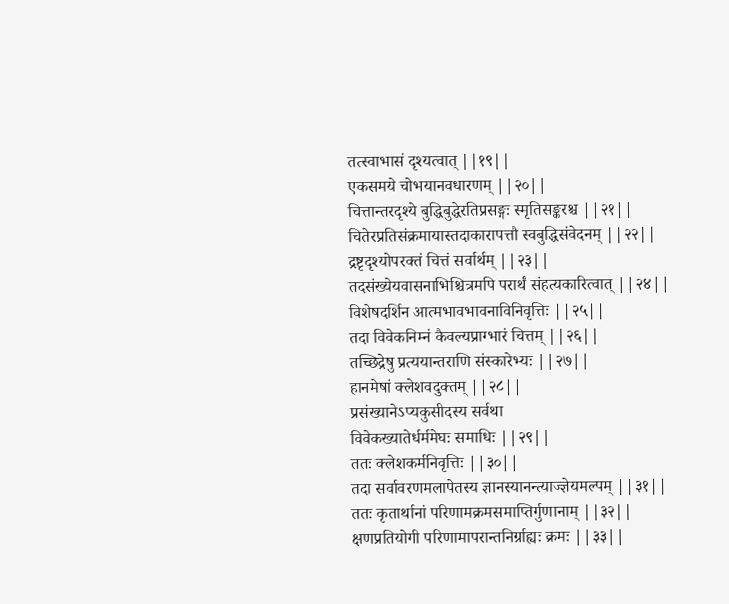तत्स्वाभासं दृश्यत्वात् ||१९||
एकसमये चोभयानवधारणम् ||२०||
चित्तान्तरदृश्ये बुद्धिबुद्धेरतिप्रसङ्गः स्मृतिसङ्करश्च ||२१||
चितेरप्रतिसंक्रमायास्तदाकारापत्तौ स्वबुद्धिसंवेदनम् ||२२||
द्रष्टृदृश्योपरक्तं चित्तं सर्वार्थम् ||२३||
तदसंख्येयवासनाभिश्चित्रमपि परार्थं संहत्यकारित्वात् ||२४||
विशेषदर्शिन आत्मभावभावनाविनिवृत्तिः ||२५||
तदा विवेकनिम्नं कैवल्यप्राग्भारं चित्तम् ||२६||
तच्छिद्रेषु प्रत्ययान्तराणि संस्कारेभ्यः ||२७||
हानमेषां क्लेशवदुक्तम् ||२८||
प्रसंख्यानेऽप्यकुसीदस्य सर्वथा
विवेकख्यातेर्धर्ममेघः समाधिः ||२९||
ततः क्लेशकर्मनिवृत्तिः ||३०||
तदा सर्वावरणमलापेतस्य ज्ञानस्यानन्त्याज्ज्ञेयमल्पम् ||३१||
ततः कृतार्थानां परिणामक्रमसमाप्तिर्गुणानाम् ||३२||
क्षणप्रतियोगी परिणामापरान्तनिर्ग्राह्यः क्रमः ||३३||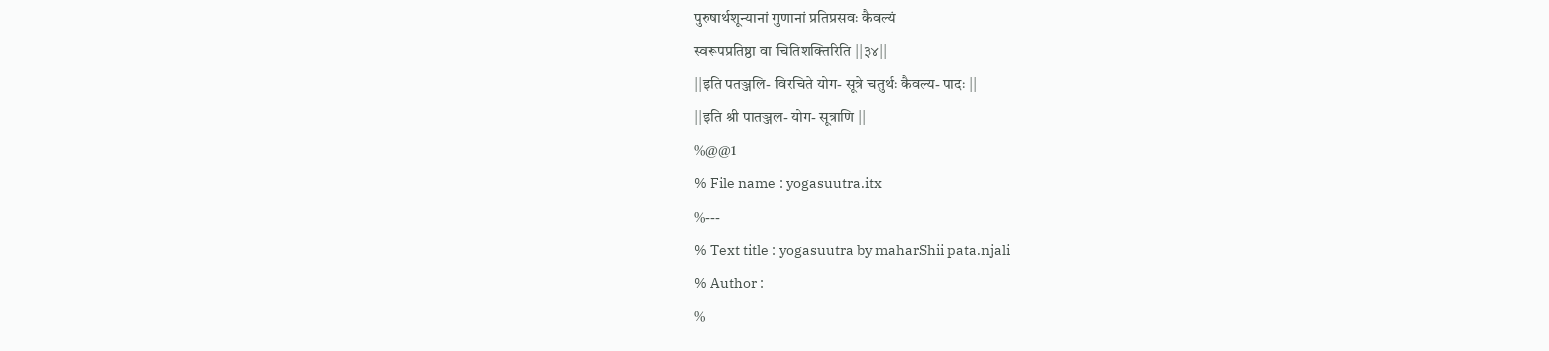पुरुषार्थशून्यानां गुणानां प्रतिप्रसवः कैवल्यं
स्वरूपप्रतिष्ठा वा चितिशक्तिरिति ||३४||
||इति पतञ्जलि- विरचिते योग- सूत्रे चतुर्थः कैवल्य- पादः ||
||इति श्री पातञ्जल- योग- सूत्राणि ||
%@@1
% File name : yogasuutra.itx
%---
% Text title : yogasuutra by maharShii pata.njali
% Author :
%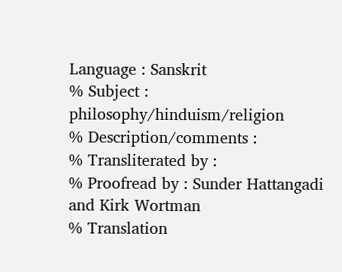Language : Sanskrit
% Subject : philosophy/hinduism/religion
% Description/comments :
% Transliterated by :
% Proofread by : Sunder Hattangadi and Kirk Wortman
% Translation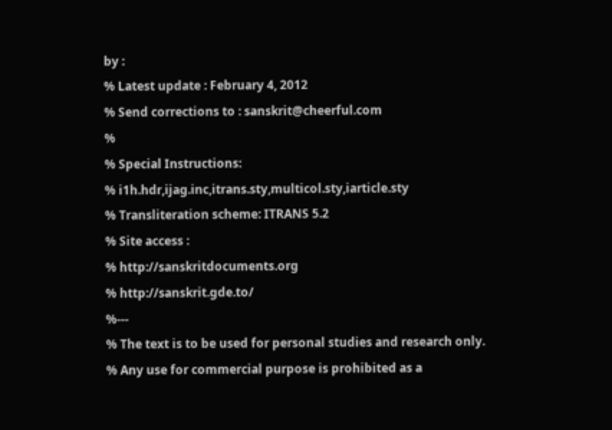by :
% Latest update : February 4, 2012
% Send corrections to : sanskrit@cheerful.com
%
% Special Instructions:
% i1h.hdr,ijag.inc,itrans.sty,multicol.sty,iarticle.sty
% Transliteration scheme: ITRANS 5.2
% Site access :
% http://sanskritdocuments.org
% http://sanskrit.gde.to/
%---
% The text is to be used for personal studies and research only.
% Any use for commercial purpose is prohibited as a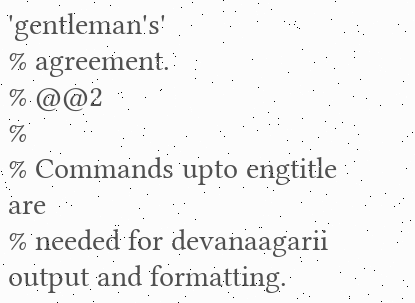'gentleman's'
% agreement.
% @@2
%
% Commands upto engtitle are
% needed for devanaagarii output and formatting.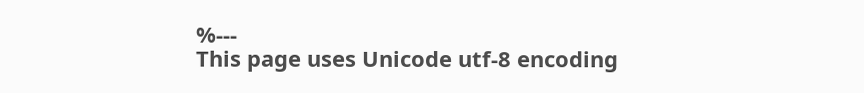%---
This page uses Unicode utf-8 encoding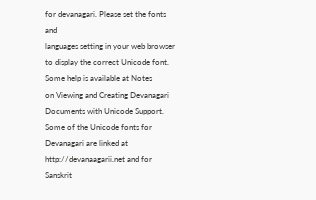for devanagari. Please set the fonts and
languages setting in your web browser to display the correct Unicode font.
Some help is available at Notes
on Viewing and Creating Devanagari Documents with Unicode Support.
Some of the Unicode fonts for Devanagari are linked at http://devanaagarii.net and for
Sanskrit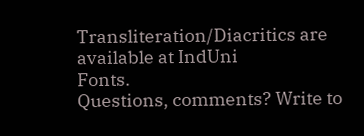Transliteration/Diacritics are available at IndUni
Fonts.
Questions, comments? Write to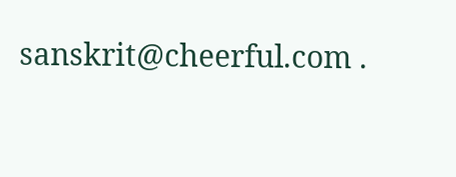sanskrit@cheerful.com .